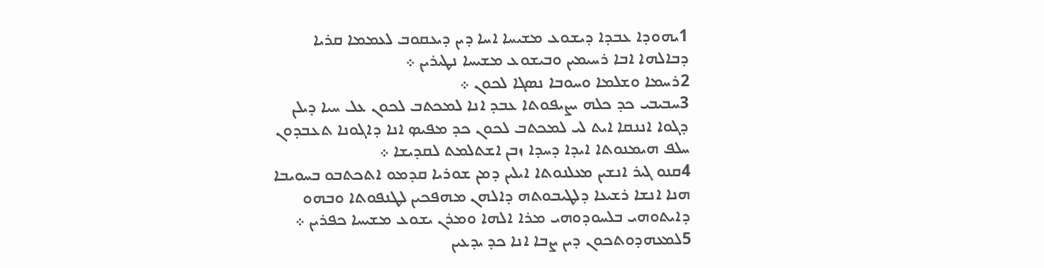1ܝܗܘܕܐ ܥܒܕܐ ܕܝܫܘܥ ܡܫܝܚܐ ܐܚܐ ܕܝܢ ܕܝܥܩܘܒ ܠܥܡܡܐ ܩܪܝܐ ܕܒܐܠܗܐ ܐܒܐ ܪܚܝܡܝܢ ܘܒܝܫܘܥ ܡܫܝܚܐ ܢܛܝܪܝܢ ܀
2ܪܚܡܐ ܘܫܠܡܐ ܘܚܘܒܐ ܢܤܓܐ ܠܟܘܢ ܀
3ܚܒܝܒܝ ܟܕ ܟܠܗ ܝܨܝܦܘܬܐ ܥܒܕ ܐܢܐ ܠܡܟܬܒ ܠܟܘܢ ܥܠ ܚܝܐ ܕܝܠܢ ܕܓܘܐ ܐܢܢܩܐ ܐܝܬ ܠܝ ܠܡܟܬܒ ܠܟܘܢ ܟܕ ܡܦܝܤ ܐܢܐ ܕܐܓܘܢܐ ܬܥܒܕܘܢ ܚܠܦ ܗܝܡܢܘܬܐ ܐܝܕܐ ܕܚܕܐ ܙܒܢ ܐܫܬܠܡܬ ܠܩܕܝܫܐ ܀
4ܩܢܘ ܓܝܪ ܐܢܫܝܢ ܡܥܠܢܘܬܐ ܐܝܠܝܢ ܕܡܢ ܫܘܪܝܐ ܩܕܡܘ ܐܬܟܬܒܘ ܒܚܘܝܒܐ ܗܢܐ ܐܢܫܐ ܪܫܝܥܐ ܕܠܛܝܒܘܬܗ ܕܐܠܗܢ ܡܗܦܟܝܢ ܠܛܢܦܘܬܐ ܘܒܗܘ ܕܐܝܬܘܗܝ ܒܠܚܘܕܘܗܝ ܡܪܐ ܐܠܗܐ ܘܡܪܢ ܝܫܘܥ ܡܫܝܚܐ ܟܦܪܝܢ ܀
5ܠܡܥܗܕܘܬܟܘܢ ܕܝܢ ܨܒܐ ܐܢܐ ܟܕ ܝܕܥܝܢ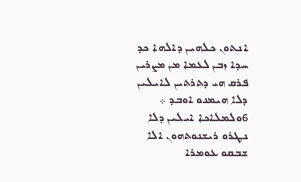ܐܢܬܘܢ ܟܠܗܝܢ ܕܐܠܗܐ ܟܕ ܚܕܐ ܙܒܢ ܠܥܡܐ ܡܢ ܡܨܪܝܢ ܦܪܩ ܗܝ ܕܬܪܬܝܢ ܠܐܝܠܝܢ ܕܠܐ ܗܝܡܢܘ ܐܘܒܕ ܀
6ܘܠܡܠܐܟܐ ܐܝܠܝܢ ܕܠܐ ܢܛܪܘ ܪܝܫܢܘܬܗܘܢ ܐܠܐ ܫܒܩܘ ܥܘܡܪܐ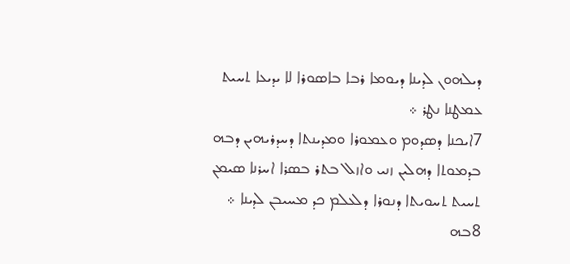ܕܝܠܗܘܢ ܠܕܝܢܐ ܕܝܘܡܐ ܪܒܐ ܒܐܤܘܪܐ ܠܐ ܝܕܝܥܐ ܬܚܝܬ ܥܡܛܢܐ ܢܛܪ ܀
7ܐܝܟܢܐ ܕܤܕܘܡ ܘܥܡܘܪܐ ܘܡܕܝܢܬܐ ܕܚܕܪܝܗܝܢ ܕܒܗ ܒܕܡܘܬܐ ܕܗܠܝܢ ܙܢܝ ܘܐܙܠ ܒܬܪ ܒܤܪܐ ܐܚܪܢܐ ܤܝܡܢ ܬܚܝܬ ܬܚܘܝܬܐ ܕܢܘܪܐ ܕܠܥܠܡ ܟܕ ܡܚܝܒܢ ܠܕܝܢܐ ܀
8ܒܗ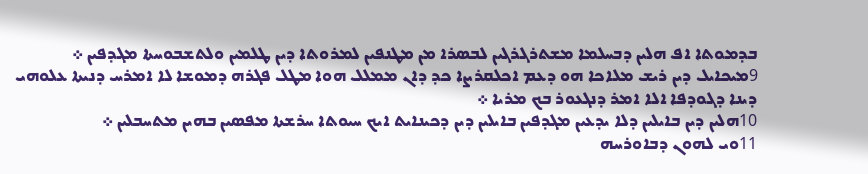ܒܕܡܘܬܐ ܐܦ ܗܠܝܢ ܕܒܚܠܡܐ ܡܫܬܪܓܪܓܝܢ ܠܒܤܪܐ ܡܢ ܡܛܢܦܝܢ ܠܡܪܘܬܐ ܕܝܢ ܛܠܡܝܢ ܘܠܬܫܒܘܚܬܐ ܡܓܕܦܝܢ ܀
9ܡܝܟܐܝܠ ܕܝܢ ܪܝܫ ܡܠܐܟܐ ܗܘ ܕܥܡ ܐܟܠܩܪܨܐ ܟܕ ܕܐܢ ܡܡܠܠ ܗܘܐ ܡܛܠ ܦܓܪܗ ܕܡܘܫܐ ܠܐ ܐܡܪܚ ܕܢܝܬܐ ܥܠܘܗܝ ܕܝܢܐ ܕܓܘܕܦܐ ܐܠܐ ܐܡܪ ܕܢܓܥܘܪ ܒܟ ܡܪܝܐ ܀
10ܗܠܝܢ ܕܝܢ ܒܐܝܠܝܢ ܕܠܐ ܝܕܥܝܢ ܡܓܕܦܝܢ ܒܐܝܠܝܢ ܕܝܢ ܕܟܝܢܐܝܬ ܐܝܟ ܚܝܘܬܐ ܚܪܫܬܐ ܡܦܤܝܢ ܒܗܝܢ ܡܬܚܒܠܝܢ ܀
11ܘܝ ܠܗܘܢ ܕܒܐܘܪܚܗ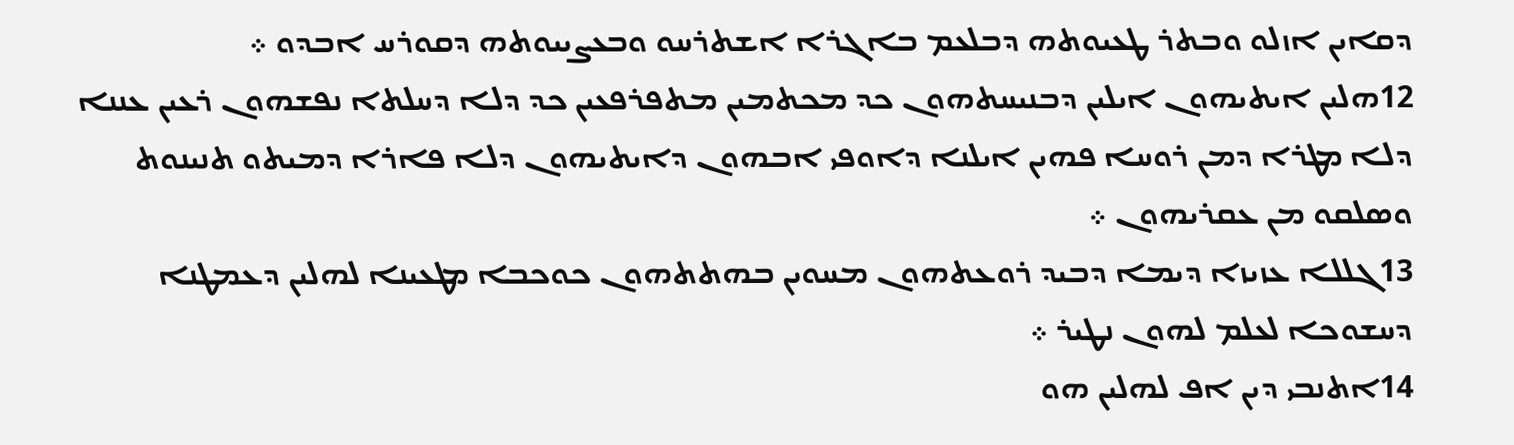ܕܩܐܝܢ ܐܙܠܘ ܘܒܬܪ ܛܥܝܘܬܗ ܕܒܠܥܡ ܒܐܓܪܐ ܐܫܬܪܚܘ ܘܒܥܨܝܝܘܬܗ ܕܩܘܪܚ ܐܒܕܘ ܀
12ܗܠܝܢ ܐܝܬܝܗܘܢ ܐܝܠܝܢ ܕܒܢܝܚܬܗܘܢ ܟܕ ܡܟܬܡܝܢ ܡܬܦܪܦܥܝܢ ܟܕ ܕܠܐ ܕܚܠܬܐ ܢܦܫܗܘܢ ܪܥܝܢ ܥܢܢܐ ܕܠܐ ܡܛܪܐ ܕܡܢ ܪܘܚܐ ܦܗܝܢ ܐܝܠܢܐ ܕܐܘܦܝ ܐܒܗܘܢ ܕܐܝܬܝܗܘܢ ܕܠܐ ܦܐܪܐ ܕܡܝܬܘ ܬܢܝܢܘܬ ܘܤܠܩܘ ܡܢ ܥܩܪܝܗܘܢ ܀
13ܓܠܠܐ ܥܙܝܙܐ ܕܝܡܐ ܕܒܝܕ ܪܘܥܬܗܘܢ ܡܚܘܝܢ ܒܗܬܬܗܘܢ ܟܘܟܒܐ ܡܛܥܝܢܐ ܠܗܠܝܢ ܕܥܡܛܢܐ ܕܚܫܘܟܐ ܠܥܠܡ ܠܗܘܢ ܢܛܝܪ ܀
14ܐܬܢܒܝ ܕܝܢ ܐܦ ܠܗܠܝܢ ܗܘ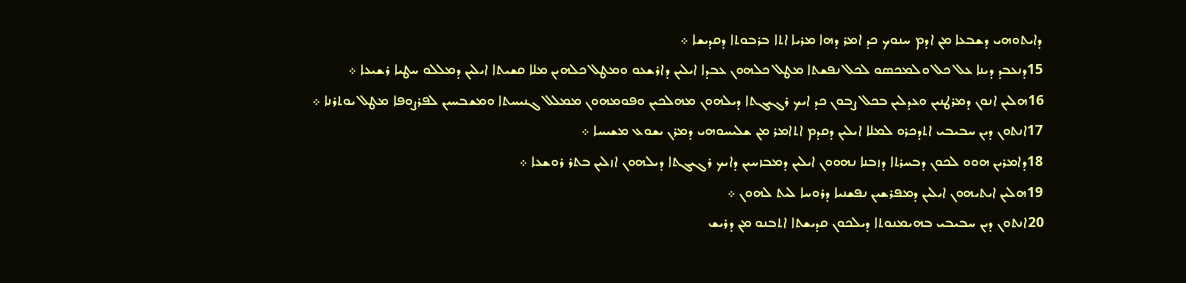ܕܐܝܬܘܗܝ ܕܫܒܥܐ ܡܢ ܐܕܡ ܚܢܘܟ ܟܕ ܐܡܪ ܕܗܐ ܡܪܝܐ ܐܬܐ ܒܪܒܘܬܐ ܕܩܕܝܫܐ ܀
15ܕܢܥܒܕ ܕܝܢܐ ܥܠ ܟܠ ܘܠܡܟܤܘ ܠܟܠ ܢܦܫܬܐ ܡܛܠ ܟܠܗܘܢ ܥܒܕܐ ܐܝܠܝܢ ܕܐܪܫܥܘ ܘܡܛܠ ܟܠܗܝܢ ܡܠܐ ܩܫܝܬܐ ܐܝܠܝܢ ܕܡܠܠܘ ܚܛܝܐ ܪܫܝܥܐ ܀
16ܗܠܝܢ ܐܢܘܢ ܕܡܪܛܢܝܢ ܘܥܕܠܝܢ ܒܟܠ ܨܒܘܢ ܟܕ ܐܝܟ ܪܓܝܓܬܐ ܕܝܠܗܘܢ ܡܗܠܟܝܢ ܘܦܘܡܗܘܢ ܡܡܠܠ ܓܢܝܚܬܐ ܘܡܫܒܚܝܢ ܠܦܪܨܘܦܐ ܡܛܠ ܝܘܬܪܢܐ ܀
17ܐܢܬܘܢ ܕܝܢ ܚܒܝܒܝ ܐܬܕܟܪܘ ܠܡܠܐ ܐܝܠܝܢ ܕܩܕܡ ܐܬܐܡܪ ܡܢ ܫܠܝܚܘܗܝ ܕܡܪܢ ܝܫܘܥ ܡܫܝܚܐ ܀
18ܕܐܡܪܝܢ ܗܘܘ ܠܟܘܢ ܕܒܚܪܬܐ ܕܙܒܢܐ ܢܗܘܘܢ ܐܝܠܝܢ ܕܡܒܙܚܝܢ ܕܐܝܟ ܪܓܝܓܬܐ ܕܝܠܗܘܢ ܐܙܠܝܢ ܒܬܪ ܪܘܫܥܐ ܀
19ܗܠܝܢ ܐܝܬܝܗܘܢ ܐܝܠܝܢ ܕܡܦܪܫܝܢ ܢܦܫܢܝܐ ܕܪܘܚܐ ܠܝܬ ܠܗܘܢ ܀
20ܐܢܬܘܢ ܕܝܢ ܚܒܝܒܝ ܒܗܝܡܢܘܬܐ ܕܝܠܟܘܢ ܩܕܝܫܬܐ ܐܬܒܢܘ ܡܢ ܕܪܝܫ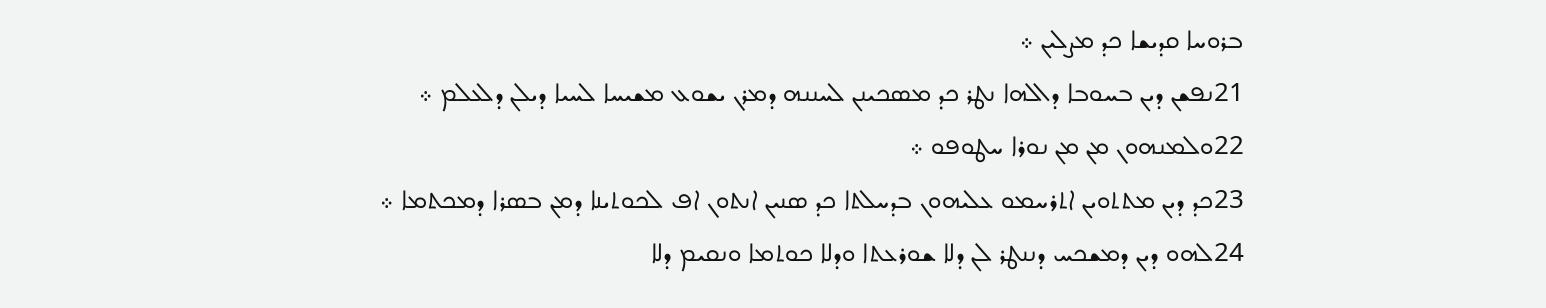ܒܪܘܚܐ ܩܕܝܫܐ ܟܕ ܡܨܠܝܢ ܀
21ܢܦܫܢ ܕܝܢ ܒܚܘܒܐ ܕܐܠܗܐ ܢܛܪ ܟܕ ܡܤܟܝܢܢ ܠܚܢܢܗ ܕܡܪܢ ܝܫܘܥ ܡܫܝܚܐ ܠܚܝܐ ܕܝܠܢ ܕܠܥܠܡ ܀
22ܘܠܡܢܗܘܢ ܡܢ ܡܢ ܢܘܪܐ ܚܛܘܦܘ ܀
23ܟܕ ܕܝܢ ܡܬܬܘܝܢ ܐܬܪܚܡܘ ܥܠܝܗܘܢ ܒܕܚܠܬܐ ܟܕ ܤܢܝܢ ܐܢܬܘܢ ܐܦ ܠܟܘܬܝܢܐ ܕܡܢ ܒܤܪܐ ܕܡܟܬܡܐ ܀
24ܠܗܘ ܕܝܢ ܕܡܫܟܚ ܕܢܢܛܪ ܠܢ ܕܠܐ ܫܘܪܥܬܐ ܘܕܠܐ ܟܘܬܡܐ ܘܢܩܝܡ ܕܠܐ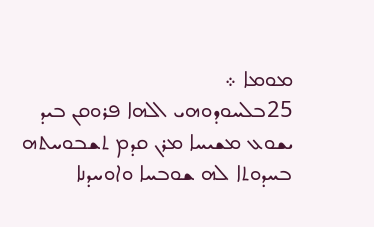ܡܘܡܐ ܀
25ܒܠܚܘܕܘܗܝ ܐܠܗܐ ܦܪܘܩܢ ܒܝܕ ܝܫܘܥ ܡܫܝܚܐ ܡܪܢ ܩܕܡ ܬܫܒܘܚܬܗ ܒܚܕܘܬܐ ܠܗ ܫܘܒܚܐ ܘܐܘܚܕܢܐ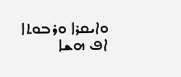ܘܐܝܩܪܐ ܘܪܒܘܬܐ ܐܦ ܗܫܐ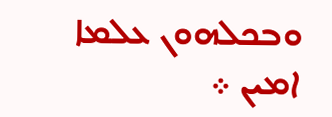ܘܒܟܠܗܘܢ ܥܠܡܐ ܐܡܝܢ ܀